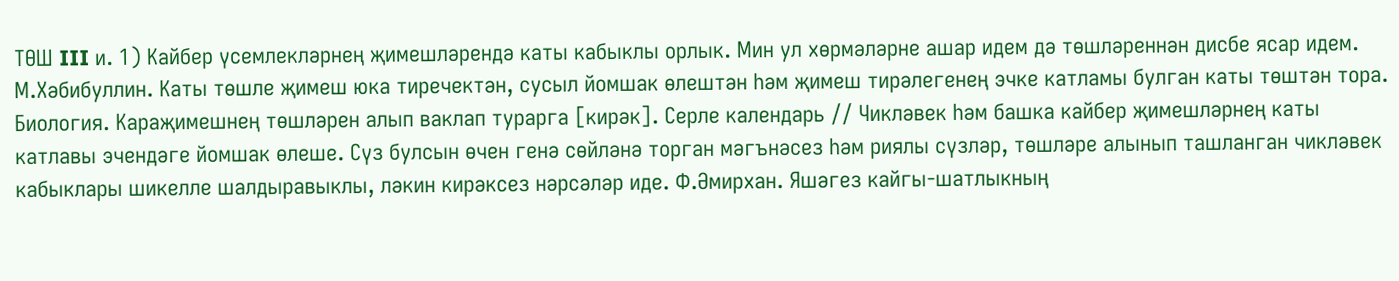ТӨШ III и. 1) Кайбер үсемлекләрнең җимешләрендә каты кабыклы орлык. Мин ул хөрмәләрне ашар идем дә төшләреннән дисбе ясар идем. М.Хәбибуллин. Каты төшле җимеш юка тиречектән, сусыл йомшак өлештән һәм җимеш тирәлегенең эчке катламы булган каты төштән тора. Биология. Караҗимешнең төшләрен алып ваклап турарга [кирәк]. Серле календарь // Чикләвек һәм башка кайбер җимешләрнең каты катлавы эчендәге йомшак өлеше. Сүз булсын өчен генә сөйләнә торган мәгънәсез һәм риялы сүзләр, төшләре алынып ташланган чикләвек кабыклары шикелле шалдыравыклы, ләкин кирәксез нәрсәләр иде. Ф.Әмирхан. Яшәгез кайгы-шатлыкның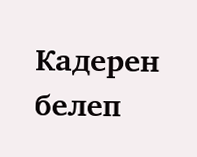Кадерен белеп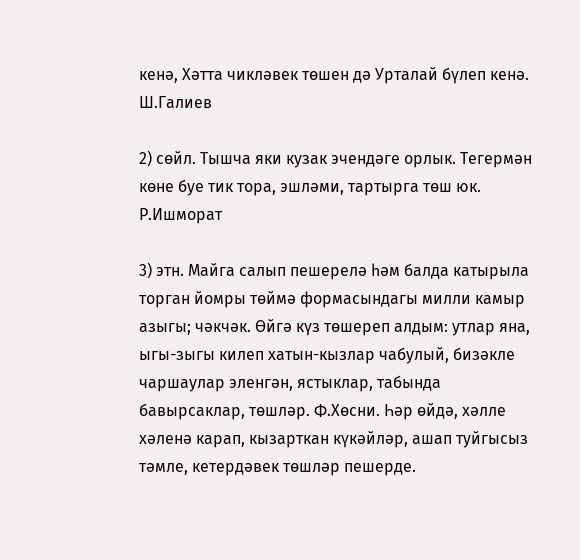кенә, Хәтта чикләвек төшен дә Урталай бүлеп кенә. Ш.Галиев

2) сөйл. Тышча яки кузак эчендәге орлык. Тегермән көне буе тик тора, эшләми, тартырга төш юк. Р.Ишморат

3) этн. Майга салып пешерелә һәм балда катырыла торган йомры төймә формасындагы милли камыр азыгы; чәкчәк. Өйгә күз төшереп алдым: утлар яна, ыгы-зыгы килеп хатын-кызлар чабулый, бизәкле чаршаулар эленгән, ястыклар, табында бавырсаклар, төшләр. Ф.Хөсни. Һәр өйдә, хәлле хәленә карап, кызарткан күкәйләр, ашап туйгысыз тәмле, кетердәвек төшләр пешерде.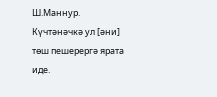Ш.Маннур. Күчтәнәчкә ул [әни] төш пешерергә ярата иде.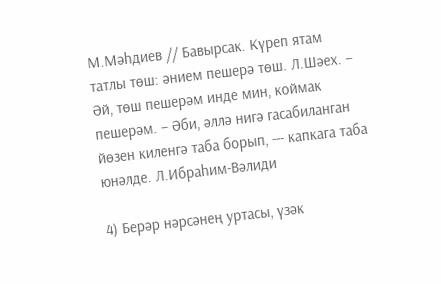М.Мәһдиев // Бавырсак. Күреп ятам татлы төш: әнием пешерә төш. Л.Шәех. – Әй, төш пешерәм инде мин, коймак пешерәм. – Әби, әллә нигә гасабиланган йөзен киленгә таба борып, --- капкага таба юнәлде. Л.Ибраһим-Вәлиди

4) Берәр нәрсәнең уртасы, үзәк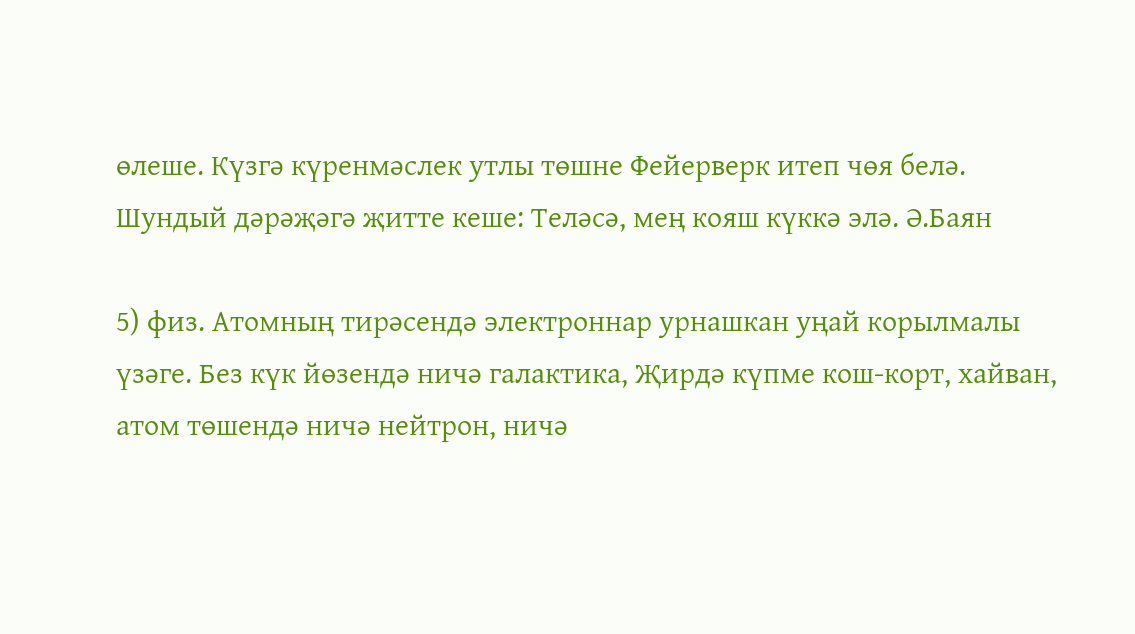өлеше. Күзгә күренмәслек утлы төшне Фейерверк итеп чөя белә. Шундый дәрәҗәгә җитте кеше: Теләсә, мең кояш күккә элә. Ә.Баян

5) физ. Атомның тирәсендә электроннар урнашкан уңай корылмалы үзәге. Без күк йөзендә ничә галактика, Җирдә күпме кош-корт, хайван, атом төшендә ничә нейтрон, ничә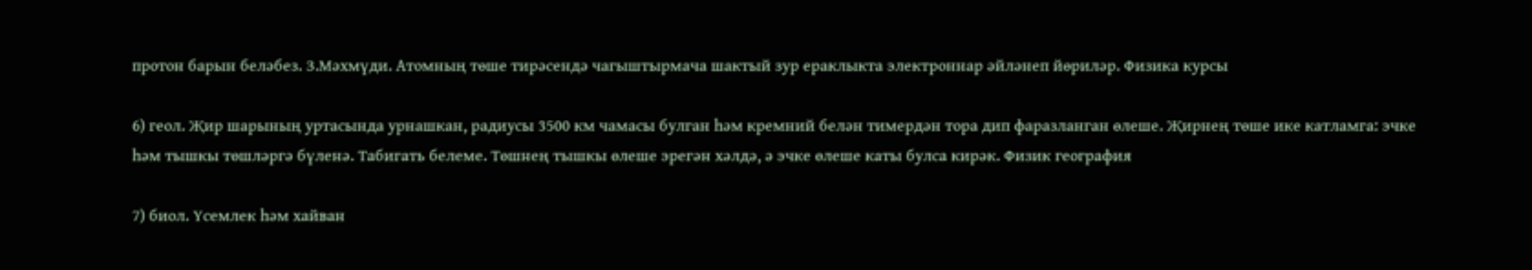протон барын беләбез. З.Мәхмүди. Атомның төше тирәсендә чагыштырмача шактый зур ераклыкта электроннар әйләнеп йөриләр. Физика курсы

6) геол. Җир шарының уртасында урнашкан, радиусы 3500 км чамасы булган һәм кремний белән тимердән тора дип фаразланган өлеше. Җирнең төше ике катламга: эчке һәм тышкы төшләргә бүленә. Табигать белеме. Төшнең тышкы өлеше эрегән хәлдә, ә эчке өлеше каты булса кирәк. Физик география

7) биол. Үсемлек һәм хайван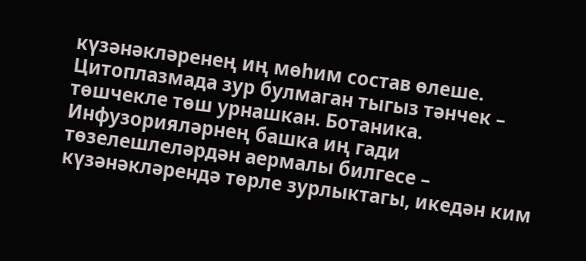күзәнәкләренең иң мөһим состав өлеше. Цитоплазмада зур булмаган тыгыз тәнчек – төшчекле төш урнашкан. Ботаника. Инфузорияләрнең башка иң гади төзелешлеләрдән аермалы билгесе – күзәнәкләрендә төрле зурлыктагы, икедән ким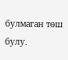булмаган төш булу.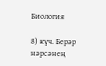Биология

8) күч. Берәр нәрсәнең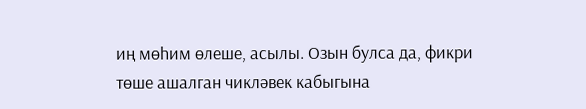иң мөһим өлеше, асылы. Озын булса да, фикри төше ашалган чикләвек кабыгына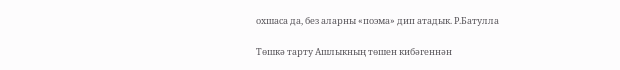охшаса да, без аларны «поэма» дип атадык. Р.Батулла

Төшкә тарту Ашлыкның төшен кибәгеннән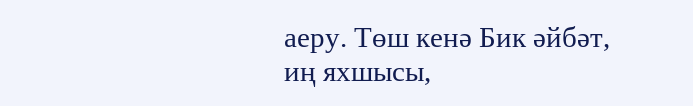аеру. Төш кенә Бик әйбәт, иң яхшысы,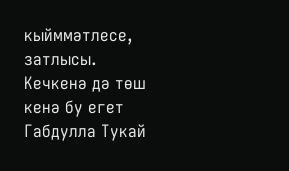кыйммәтлесе, затлысы. Кечкенә дә төш кенә бу егет Габдулла Тукай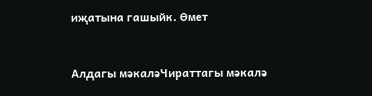иҗатына гашыйк. Өмет



Алдагы мәкаләЧираттагы мәкалә